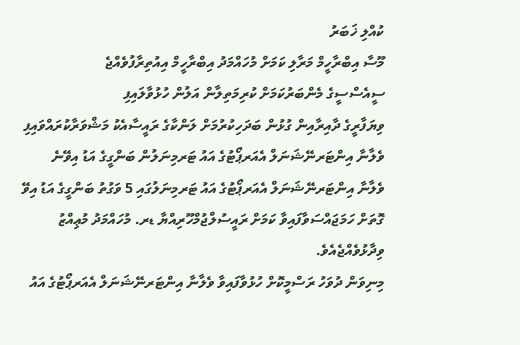ކުއްލި ޚަބަރު
މޫސާ އިބްރާހީމް މަރާލި ކަމަށް މުހައްމަދު އިބްރާހީމް އިއުތިރާފުވެއްޖެ
ސީއެސްސީގެ މެންބަރުކަމަށް ކުރިމަތިލާން އަލުން ހުޅުވާލައިފި
ވިޔަފާރީގެ ދާއިރާއިން ގުޅުން ބަދަހިކުރުމަށް ލަންކާގެ ރައީސާއެކު މަޝްވަރާކުރައްވައިފި
ވެލާނާ އިންޓަރނޭޝަނަލް އެއަރޕޯޓުގެ އައު ޓަރމިނަލުން ބަންގީގެ އަޑު އިވޭނެ
ވެލާނާ އިންޓަރނޭޝަނަލް އެއަރޕޯޓުގެ އައު ޓަރމިނަލުގައި 5 ވަގުތު ބަންގީގެ އަޑު އިވޭ ގޮތަށް ހަމަޖައްސަވާފައިވާ ކަމަށް ރައީސުލްޖުމްހޫރިއްޔާ ޑރ. މުހައްމަދު މުޢިއްޒު ވިދާޅުވެއްޖެއެވެ.
މިނިވަން ދުވަހު ރަސްމީކޮށް ހުޅުވާފައިވާ ވެލާނާ އިންޓަރނޭޝަނަލް އެއަރޕޯޓުގެ އައު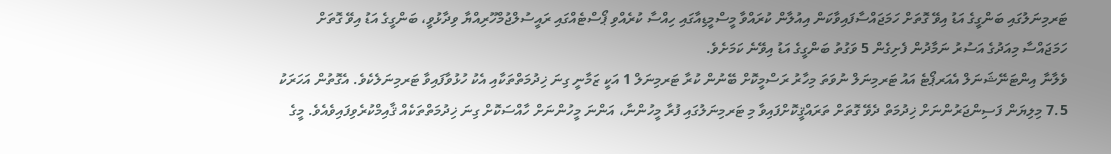ޓަރމިނަލުގައި ބަންގީގެ އަޑު އިވޭ ގޮތަށް ހަމަޖައްސާފައިވާކަން އިއުލާން ކުރައްވާ މީސްމީޑިއާގައި ހިއްސާ ކުރެއްވި ޕޯސްޓެއްގައި ރައީސުލްޖުމްހޫރިއްޔާ ވިދާޅުވީ، ބަންގީގެ އަޑު އިވޭ ގޮތަށް ހަމަޖައްސާ މިއަދުގެ އަސުރު ނަމާދުން ފެށިގެން 5 ވަގުތު ބަންގީގެ އަޑު އިވޭނެ ކަމަށެވެ.
ވެލާނާ އިންޓަނޭޝަނަލް އެއަރޕޯޓެ އައު ޓަރމިނަލް ނުވަތަ މިހާރު ރަސްމީކޮށް ބޭނުން ކުރާ ޓަރމިނަލް 1 އަކީ ޒަމާނީ ގިނަ ޚިދުމަތްތަކާއި އެކު ހުޅުވާފައިވާ ޓަރމިނަލެކެވެ. އެގޮތުން އަހަރަކު 7.5 މިލިޔަން ފަސިންޖަރުންނަށް ޚިދުމަތް ދެވޭ ގޮތަށް ތަރައްޤީކޮށްފައިވާ މި ޓަރމިނަލުގައި ފުރާ މީހުންނާ، އަންނަ މީހުންނަށް ހާއްސަކޮށް ގިނަ ޚިދުމަތްތަކެއް ޤާއިމްކުރެވިފައިވެއެވެ. މީގެ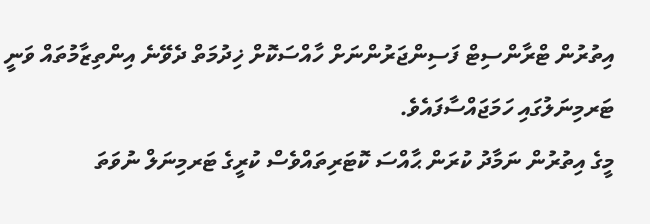އިތުރުން ޓްރާންސިޓް ފަސިންޖަރުންނަށް ހާއްސަކޮށް ޚިދުމަތް ދެވޭނެ އިންތިޒާމުތައް ވަނީ ޓަރމިނަލުގައި ހަމަޖައްސާފައެވެ.
މީގެ އިތުރުން ނަމާދު ކުރަން ޙާއްސަ ކޮޓަރިތައްވެސް ކުރީގެ ޓަރމިނަލް ނުވަތަ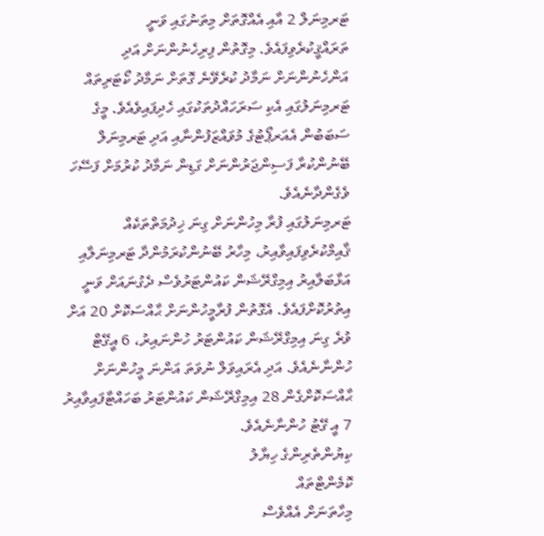ޓަރމިނަލް 2 އާއި އެއްގޮތަށް މިތަނުގައި ވަނީ ތަރައްޤީކުރެވިފައެވެ. މިގޮތުން ފިރިހެނުންނަށް އަދި އަންހެނުންނަށް ނަމާދު ކުރެވޭނެ ގޮތަށް ނަމާދު ކޯޓަރިތައް ޓަރމިނަލުގައި އެކި ސަރަހައްދުތަކުގައި ހެދިފައިވެއެވެ. މީގެ ސަބަބުން އެއަރޕޯޓުގެ މުވައްޒަފުންނާއި އަދި ޓަރމިނަލް ބޭނުންކުރާ ފަސިންޖަރުންނަށް ގަޑިން ނަމާދު ކުރުމަށް ފަސޭހަ ވެގެންދާނެއެވެ.
ޓަރމިނަލުގައި ފުރާ މިހުންނަށް ގިނަ ޚިދުމަތްތަކެއް ޤާއިމްކުރެވިފައިވާއިރު، މިހާރު ބޭނުންކުރަމުންދާ ޓަރމިނަލާއި އަޅާބަލާއިރު އިމިގްރޭޝަން ކައުންޓަރުވެސް ދެގުނައަށް ވަނީ އިތުރުކޮށްފައެވެ. އެގޮތުން ފުރާމީހުންނަށް ޙާއްސަކޮށް 20 އަށް ވުރެ ގިނަ އިމިގްރޭޝަން ކައުންޓަރު ހުންނައިރު، 6 އީގޭޓް ހުންނާނެއެވެ. އަދި އެރައިވަލް ނުވަތަ އަންނަ މީހުންނަށް ޙާއްސަކޮށްގެން 28 އިމިގްރޭޝަން ކައުންޓަރު ބަހައްޓާފައިވާއިރު 7 އީ ގޭޓު ހުންނާނެއެވެ.
ކިޔުންތެރިންގެ ހިޔާލު
ކޮމެންޓްތައް
މިހާތަނަށް އެއްވެސް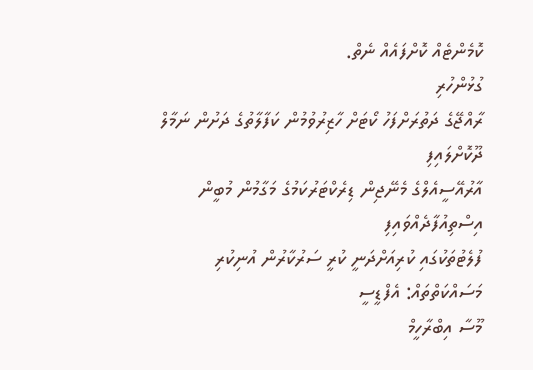ކޮމެންޓެއް ކޮށްފައެއް ނެތް.
ގުޅުންހުރި
ރާއްޖޭގެ ދަތުރަށްފަހު ކޯޓަށް ހާޒިރުވުމުން ކަފާލާތުގެ ދަށުން ނަމާލް ދޫކޮށްލައިފި
އާރުއޭސީއެލްގެ މެނޭޖިން ޑިރެކްޓަރުކަމުގެ މަގާމުން މުބީން އިސްތިއުފާދެއްވައިފި
ފުލެޓުތަކުގައި ކުރިއަށްދަނީ ކުރީ ސަރުކާރުން އުނިކުރި މަސައްކަތްތައް: އެފްޑީސީ
މޫސާ އިބްރާހީމް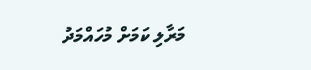މަރާލި ކަމަށް މުހައްމަދު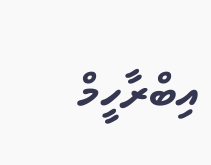އިބްރާހީމް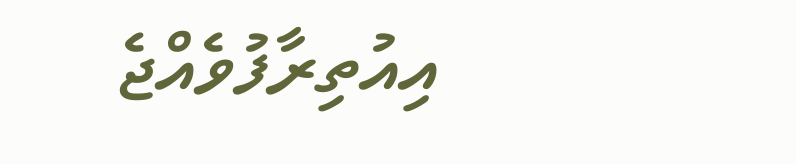އިއުތިރާފުވެއްޖެ